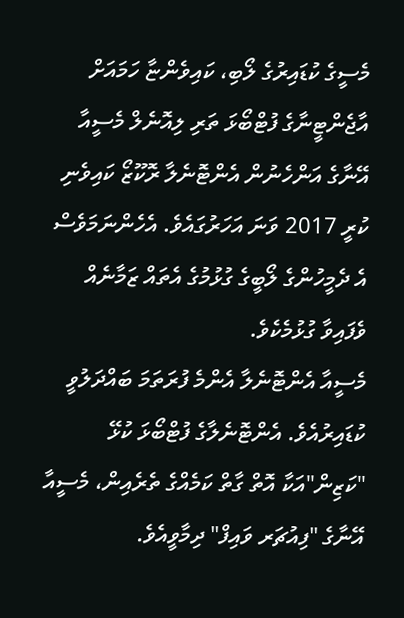މެސީގެ ކުޑައިރުގެ ލޯބި، ކައިވެންޏާ ހަމައަށް
އާޖެންޓީނާގެ ފުޓްބޯޅަ ތަރި ލިއޮނެލް މެސީއާ އޭނާގެ އަންހެނުން އެންޓޮނެލާ ރޮކޫޒޯ ކައިވެނި ކުރީ 2017 ވަނަ އަހަރުގައެވެ. އެހެންނަމަވެސް އެ ދެމީހުންގެ ލޯބީގެ ގުޅުމުގެ އެތައް ޒަމާނެއް ވެފައިވާ ގުޅުމެކެވެ.
މެސީއާ އެންޓޮނެލާ އެންމެ ފުރަތަމަ ބައްދަލުވީ ކުޑައިރުއެވެ. އެންޓޮނެލާގެ ފުޓްބޯޅަ ކުޅޭ "ކަޒިން"އަކާ އޮތް ގާތް ކަމެއްގެ ތެރެއިން، މެސީއާ އޭނާގެ "ފިއުޗަރ ވައިފް" ދިމާވީއެވެ.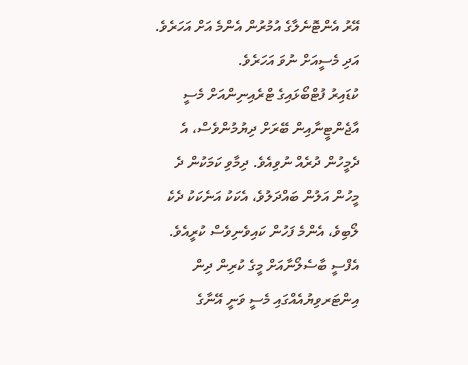އޭރު އެންޓޮނެލާގެ އުމުރުން އެންމެ އަށް އަހަރެވެ. އަދި މެސީއަށް ނުވަ އަހަރެވެ.
ކުޑައިރު ފުޓްބޯޅައިގެ ޓްރެއިނިންއަށް މެސީ އާޖެންޓީނާއިން ބޭރަށް ދިޔުމުންވެސް، އެ ދެމީހުން ދުރެއް ނުވިއެވެ. ދިމާވި ކަމަކުން ދެ މީހުން އަލުން ބައްދަލުވެ، އެކަކު އަނެކަކު ދެކެ ލޯބިވެ، އެންމެ ފަހުން ކައިވެނިވެސް ކުރީއެވެ.
އެފްސީ ބާސެލޯނާއަށް މީގެ ކުރިން ދިން އިންޓަރވިޔުއެއްގައި މެސީ ވަނީ އޭނާގެ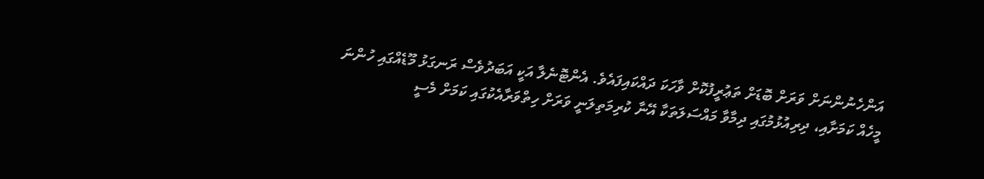އަންހެނުންނަށް ވަރަށް ބޮޑަށް ތަޢުރީފުކޮށް ވާހަކަ ދައްކައިފައެވެ. އެންޓޮނެލާ އަކީ އަބަދުވެސް ރަނގަޅު މޫޑެއްގައި ހުންނަ މީހެއް ކަމަށާއި، ދިރިއުޅުމުގައި ދިމާވާ މައްސަލަތަކާ އޭނާ ކުރިމަތިލަނީ ވަރަށް ހިތްވަރާއެކުގައި ކަމަށް މެސީ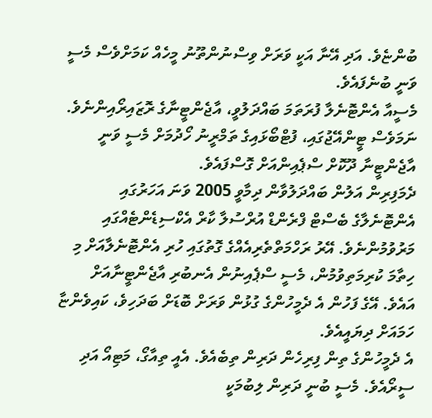ބުންޏެވެ. އަދި އޭނާ އަކީ ވަރަށް ވިސްނުންތޫނު މީހެއް ކަމަށްވެސް މެސީ ވަނީ ބުނެފައެވެ.
މެސީއާ އެންޓޮނެލާ ފުރަތަމަ ބައްދަލުވީ، އާޖެންޓީނާގެ ރޮޒައިރޯއިންނެވެ. ނަމަވެސް ޓީންއޭޖުގައި، ފުޓްބޯޅައިގެ ތަމްރީނު ހޯދުމަށް މެސީ ވަނީ އާޖެންޓީނާ ދޫކޮށް ސްޕެއިންއަށް ގޮސްފައެވެ.
ދެމަފިރިން އަލުން ބައްދަލުވާން ދިމާވީ 2005 ވަނަ އަހަރުގައި އެންޓޮނެލާގެ ބެސްޓް ފްރެންޑް އުރްސުލާ ކާރް އެކްސިޑެންޓެއްގައި މަރުވުމުންނެވެ. އޭރު ރަހްމަތްތެރިއެއްގެ ގޮތުގައި ހުރި އެންޓޮނެލާއަށް މި ހިތާމަ ކުރިމަތިވުމުން، މެސީ ސްޕެއިނުން އެނބުރި އާޖެންޓީނާއަށް އައެވެ. އޭގެ ފަހުން އެ ދެމީހުންގެ ގުޅުން ވަރަށް ބޮޑަށް ބަދަހިވެ، ކައިވެންޏާ ހަމައަށް ދިޔައީއެވެ.
އެ ދެމީހުންގެ ތިން ފިރިހެން ދަރިން ތިބެއެވެ. އެއީ ތިއާގޯ، މަޓިއޯ އަދި ސީރޯއެވެ. މެސީ ބުނީ ދަރިން ލިބުމަކީ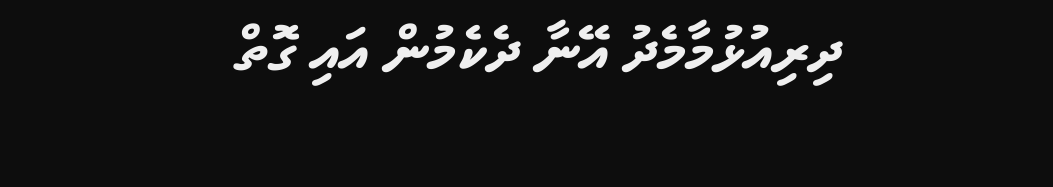ދިރިއުޅުމާމެދު އޭނާ ދެކެމުން އައި ގޮތް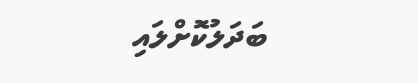ބަދަލުކޮށްލައި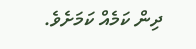ދިން ކަމެއް ކަމަށެވެ.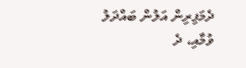ދެމަފިރިން އަލުން ބައްދަލު ވުމާއި، ދެ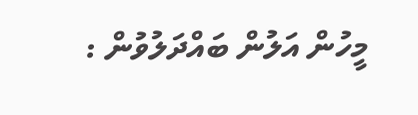މީހުން އަލުން ބައްދަލުވުން :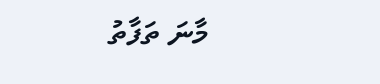މާނަ ތަފާތު